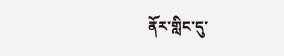ནོར་གླིང་དུ་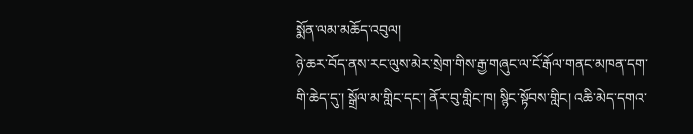སྨོན་ལམ་མཆོད་འབུལ།
ཉེ་ཆར་བོད་ནས་རང་ལུས་མེར་སྲེག་གིས་རྒྱ་གཞུང་ལ་ངོ་རྒོལ་གནང་མཁན་དག་གི་ཆེད་དུ་། སྒྲོལ་མ་གླིང་དང་། ནོར་བུ་གླིང་ཁ། སྙིང་སྟོབས་གླིང། འཆི་མེད་དགའ་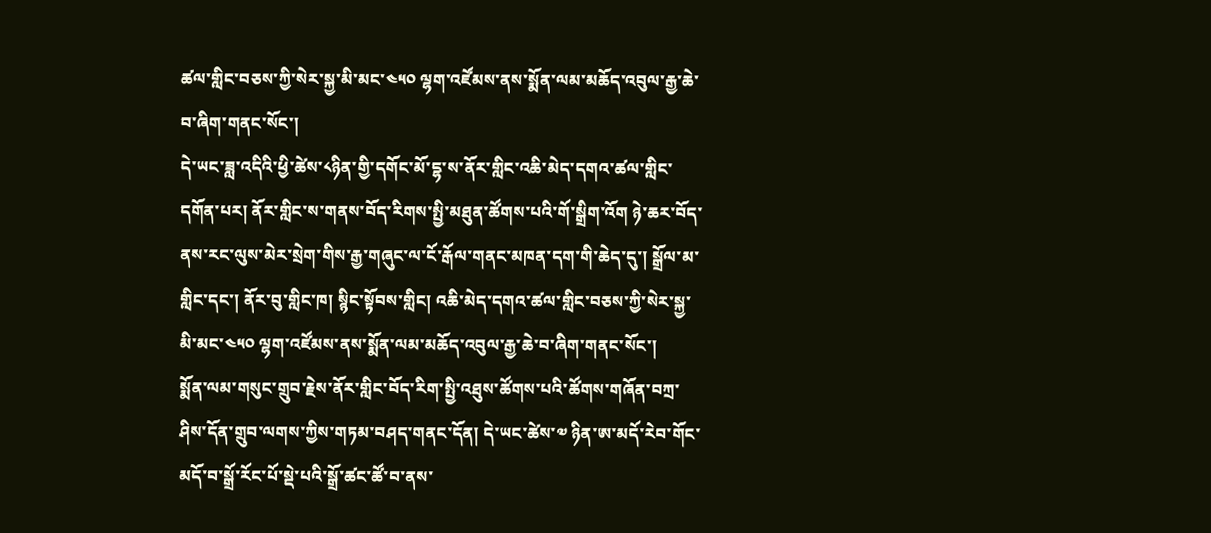ཚལ་གླིང་བཅས་ཀྱི་སེར་སྐྱ་མི་མང་༤༥༠ ལྷག་འཛོམས་ནས་སྨོན་ལམ་མཆོད་འབུལ་རྒྱ་ཆེ་བ་ཞིག་གནང་སོང་།
དེ་ཡང་ཟླ་འདིའི་ཕྱི་ཚེས་༨ཉིན་གྱི་དགོང་མོ་དྷ་ས་ནོར་གླིང་འཆི་མེད་དགའ་ཚལ་གླིང་དགོན་པར། ནོར་གླིང་ས་གནས་བོད་རིགས་སྤྱི་མཐུན་ཚོགས་པའི་གོ་སྒྲིག་འོག ཉེ་ཆར་བོད་ནས་རང་ལུས་མེར་སྲེག་གིས་རྒྱ་གཞུང་ལ་ངོ་རྒོལ་གནང་མཁན་དག་གི་ཆེད་དུ་། སྒྲོལ་མ་གླིང་དང་། ནོར་བུ་གླིང་ཁ། སྙིང་སྟོབས་གླིང། འཆི་མེད་དགའ་ཚལ་གླིང་བཅས་ཀྱི་སེར་སྐྱ་མི་མང་༤༥༠ ལྷག་འཛོམས་ནས་སྨོན་ལམ་མཆོད་འབུལ་རྒྱ་ཆེ་བ་ཞིག་གནང་སོང་།
སྨོན་ལམ་གསུང་གྲུབ་རྗེས་ནོར་གླིང་བོད་རིག་སྤྱི་འཐུས་ཚོགས་པའི་ཚོགས་གཞོན་བཀྲ་ཤིས་དོན་གྲུབ་ལགས་ཀྱིས་གཏམ་བཤད་གནང་དོན། དེ་ཡང་ཚེས་༧ ཉིན་ཨ་མདོ་རེབ་གོང་མདོ་བ་སྒྲོ་རོང་པོ་སྡེ་པའི་སྒྲོ་ཚང་ཚོ་བ་ནས་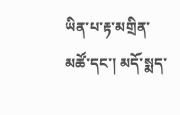ཡིན་པ་རྟ་མགྲིན་མཚོ་དང་། མདོ་སྨད་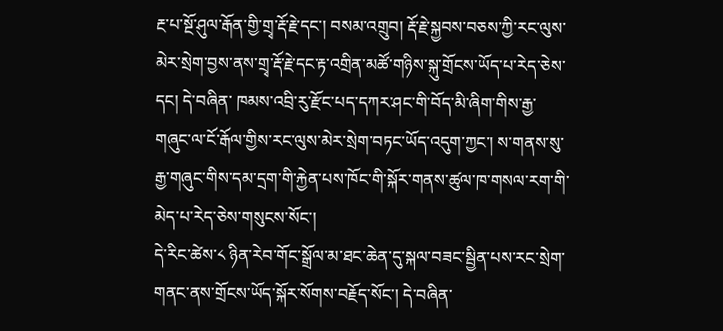རྔ་པ་སྔོ་ཤུལ་རྒོན་གྱི་གྲྭ་རྡོ་རྗེ་དང་། བསམ་འགྲུབ། རྡོ་རྗེ་སྐྱབས་བཅས་ཀྱི་རང་ལུས་མེར་སྲེག་བྱས་ནས་གྲྭ་རྡོ་རྗེ་དང་རྟ་འགྲིན་མཚོ་གཉིས་སྐུ་གྲོངས་ཡོད་པ་རེད་ཅེས་དང། དེ་བཞིན་ ཁམས་འབྲི་རུ་རྫོང་པད་དཀར་ཤང་གི་བོད་མི་ཞིག་གིས་རྒྱ་གཞུང་ལ་ངོ་རྒོལ་གྱིས་རང་ལུས་མེར་སྲེག་བཏང་ཡོད་འདུག་ཀྱང་། ས་གནས་སུ་རྒྱ་གཞུང་གིས་དམ་དྲག་གི་རྐྱེན་པས་ཁོང་གི་སྐོར་གནས་ཚུལ་ཁ་གསལ་རག་གི་མེད་པ་རེད་ཅེས་གསུངས་སོང་།
དེ་རིང་ཚེས་༨ ཉིན་རེབ་གོང་སྒྲོལ་མ་ཐང་ཆེན་དུ་སྐལ་བཟང་སྦྱིན་པས་རང་སྲེག་གནང་ནས་གྲོངས་ཡོད་སྐོར་སོགས་བརྗོད་སོང་། དེ་བཞིན་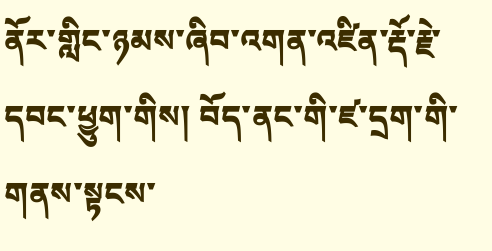ནོར་གླིང་ཉམས་ཞིབ་འགན་འཛིན་རྡོ་རྗེ་དབང་ཕྱུག་གིས། བོད་ནང་གི་ཛ་དྲག་གི་གནས་སྟངས་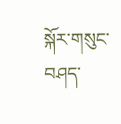སྐོར་གསུང་བཤད་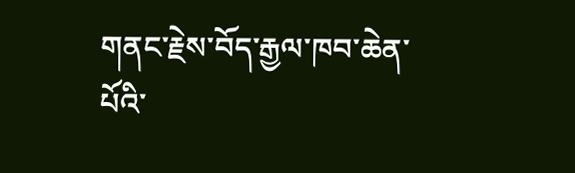གནང་རྗེས་བོད་རྒྱལ་ཁབ་ཆེན་པོའི་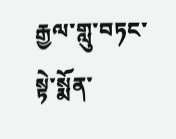རྒྱལ་གླུ་བཏང་སྟེ་སྨོན་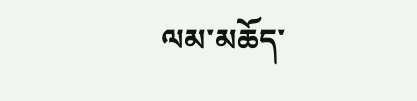ལམ་མཆོད་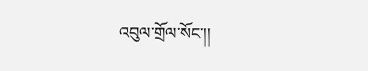འབུལ་གྲོལ་སོང་།།